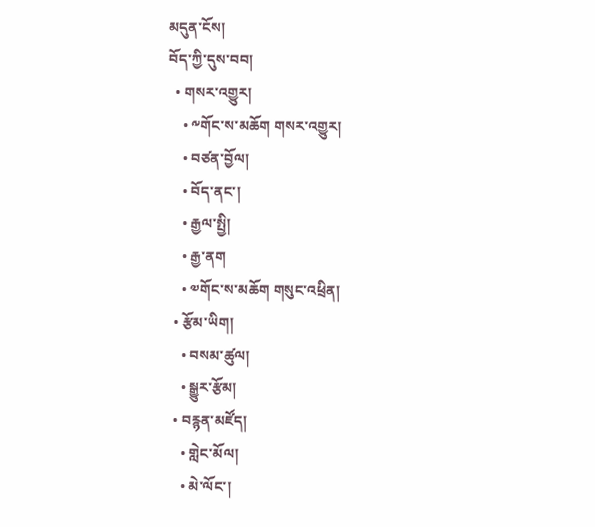མདུན་ངོས།
བོད་ཀྱི་དུས་བབ།
  • གསར་འགྱུར།
    • ༸གོང་ས་མཆོག གསར་འགྱུར།
    • བཙན་བྱོལ།
    • བོད་ནང་།
    • རྒྱལ་སྤྱི།
    • རྒྱ་ནག
    • ༧གོང་ས་མཆོག གསུང་འཕྲིན།
  • རྩོམ་ཡིག།
    • བསམ་ཚུལ།
    • སྒྱུར་རྩོམ།
  • བརྙན་མཛོད།
    • གླེང་མོལ།
    • མེ་ལོང་།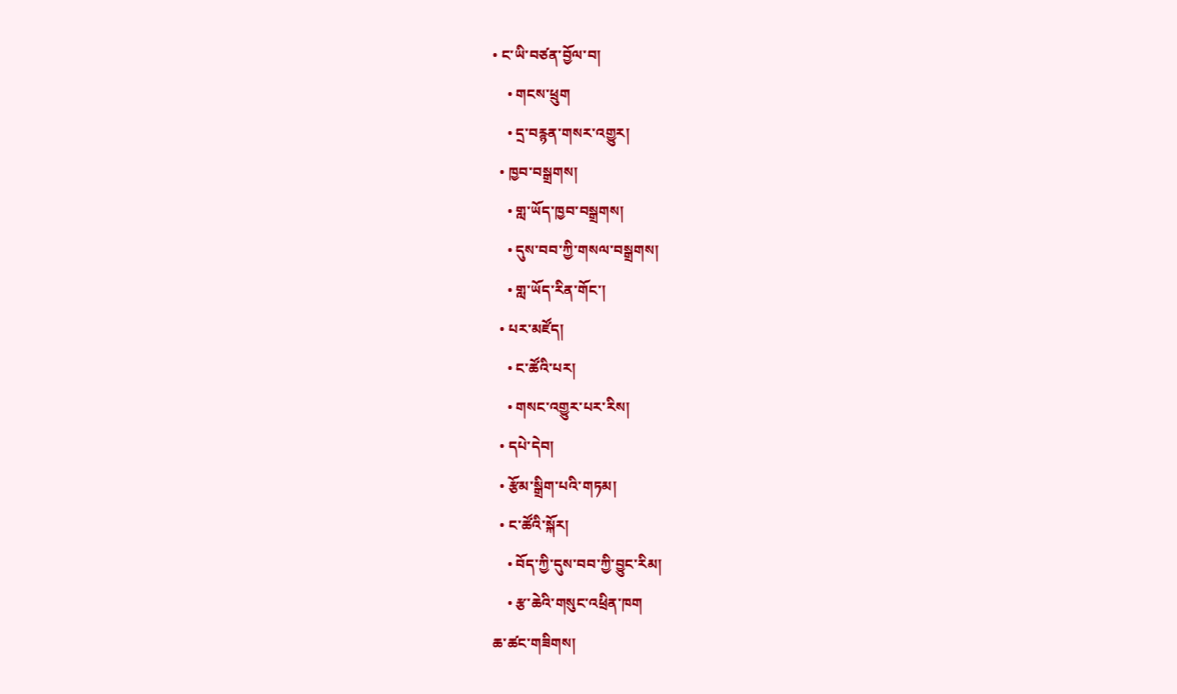• ང་ཡི་བཙན་བྱོལ་བ།
    • གངས་ཕྲུག
    • དྲ་བརྙན་གསར་འགྱུར།
  • ཁྱབ་བསྒྲགས།
    • གླ་ཡོད་ཁྱབ་བསྒྲགས།
    • དུས་བབ་ཀྱི་གསལ་བསྒྲགས།
    • གླ་ཡོད་རིན་གོང་།
  • པར་མཛོད།
    • ང་ཚོའི་པར།
    • གསང་འགྱུར་པར་རིས།
  • དཔེ་དེབ།
  • རྩོམ་སྒྲིག་པའི་གཏམ།
  • ང་ཚོའི་སྐོར།
    • བོད་ཀྱི་དུས་བབ་ཀྱི་བྱུང་རིམ།
    • རྩ་ཆེའི་གསུང་འཕྲིན་ཁག
ཆ་ཚང་གཟིགས།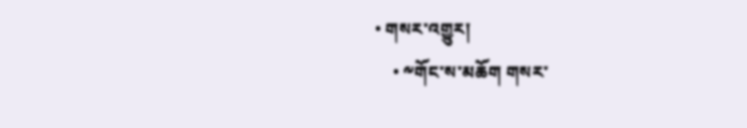• གསར་འགྱུར།
    • ༸གོང་ས་མཆོག གསར་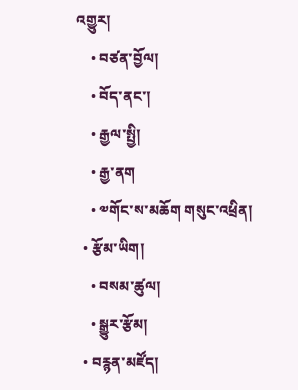འགྱུར།
    • བཙན་བྱོལ།
    • བོད་ནང་།
    • རྒྱལ་སྤྱི།
    • རྒྱ་ནག
    • ༧གོང་ས་མཆོག གསུང་འཕྲིན།
  • རྩོམ་ཡིག།
    • བསམ་ཚུལ།
    • སྒྱུར་རྩོམ།
  • བརྙན་མཛོད།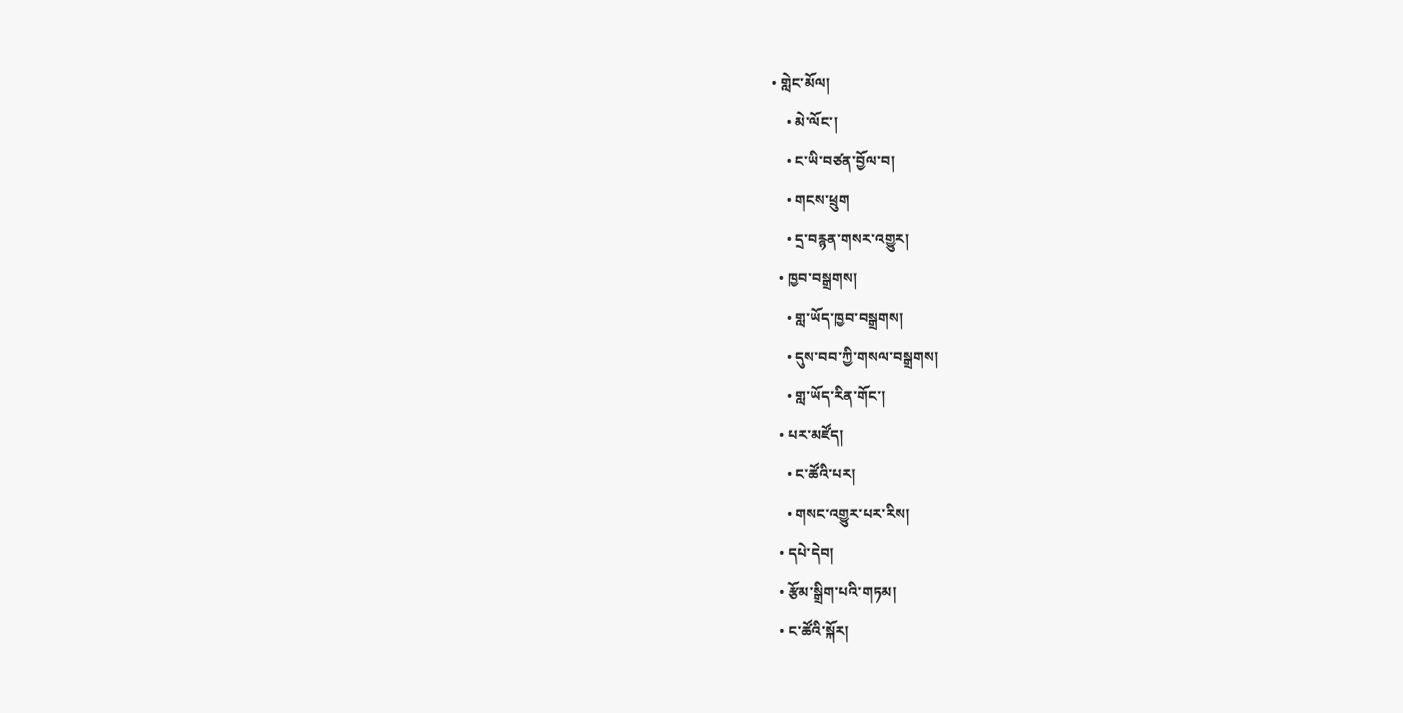• གླེང་མོལ།
    • མེ་ལོང་།
    • ང་ཡི་བཙན་བྱོལ་བ།
    • གངས་ཕྲུག
    • དྲ་བརྙན་གསར་འགྱུར།
  • ཁྱབ་བསྒྲགས།
    • གླ་ཡོད་ཁྱབ་བསྒྲགས།
    • དུས་བབ་ཀྱི་གསལ་བསྒྲགས།
    • གླ་ཡོད་རིན་གོང་།
  • པར་མཛོད།
    • ང་ཚོའི་པར།
    • གསང་འགྱུར་པར་རིས།
  • དཔེ་དེབ།
  • རྩོམ་སྒྲིག་པའི་གཏམ།
  • ང་ཚོའི་སྐོར།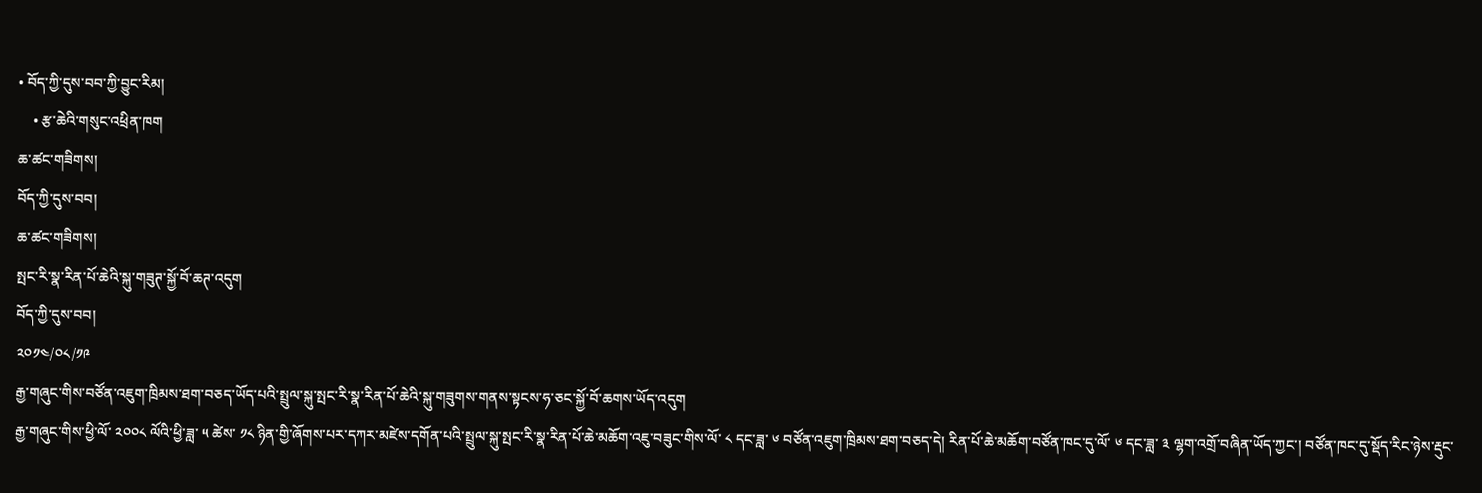• བོད་ཀྱི་དུས་བབ་ཀྱི་བྱུང་རིམ།
    • རྩ་ཆེའི་གསུང་འཕྲིན་ཁག
ཆ་ཚང་གཟིགས།
བོད་ཀྱི་དུས་བབ།
ཆ་ཚང་གཟིགས།
སྤང་རི་སྣ་རིན་པོ་ཆེའི་སྐུ་གཟུཊ་སྐྱོ་བོ་ཆཊ་འདུག
བོད་ཀྱི་དུས་བབ།
༢༠༡༤/༠༨/༡༩
རྒྱ་གཞུང་གིས་བཙོན་འཇུག་ཁྲིམས་ཐག་བཅད་ཡོད་པའི་སྤྲུལ་སྐུ་སྤང་རི་སྣ་རིན་པོ་ཆེའི་སྐུ་གཟུགས་གནས་སྟངས་ཧ་ཅང་སྐྱོ་བོ་ཆགས་ཡོད་འདུག
རྒྱ་གཞུང་གིས་ཕྱི་ལོ་ ༢༠༠༨ ལོའི་ཕྱི་ཟླ་ ༥ ཚེས་ ༡༨ ཉིན་གྱི་ཞོགས་པར་དཀར་མཛེས་དགོན་པའི་སྤྲུལ་སྐུ་སྤང་རི་སྣ་རིན་པོ་ཆེ་མཆོག་འཇུ་བཟུང་གིས་ལོ་ ༨ དང་ཟླ་ ༦ བཙོན་འཇུག་ཁྲིམས་ཐག་བཅད་དེ། རིན་པོ་ཆེ་མཆོག་བཙོན་ཁང་དུ་ལོ་ ༦ དང་ཟླ་ ༣ ལྷག་འགྲོ་བཞིན་ཡོད་ཀྱང་། བཙོན་ཁང་དུ་སྡོད་རིང་ཉེས་རྡུང་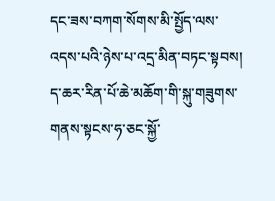དང་ཟས་བཀག་སོགས་མི་སྤྱོད་ལས་འདས་པའི་ཉེས་པ་འདྲ་མིན་བཏང་སྟབས། ད་ཆར་རིན་པོ་ཆེ་མཆོག་གི་སྐུ་གཟུགས་གནས་སྟངས་ཧ་ཅང་སྐྱོ་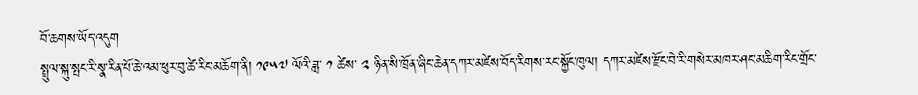བོ་ཆགས་ཡོད་འདུག
སྤྲུལ་སྐུ་སྤང་རི་སྣ་རིན་པོ་ཆེ་འམ་ཕུར་བུ་ཚེ་རིང་མཆོག་ནི། ༡༩༥༧ ལོའི་ཟླ་ ༡ ཚེས་ ༢ ཉིན་སི་ཁྲོན་ཞིང་ཆེན་དཀར་མཛེས་བོད་རིགས་རང་སྐྱོང་ཁུལ། དཀར་མཛེས་རྫོང་བེ་རི་གསེར་མཁར་ཤང་མཆིག་རིང་གྲོང་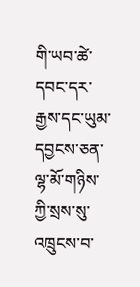གི་ཡབ་ཚེ་དབང་དར་རྒྱས་དང་ཡུམ་དབྱངས་ཅན་ལྷ་མོ་གཉིས་ཀྱི་སྲས་སུ་འཁྲུངས་བ་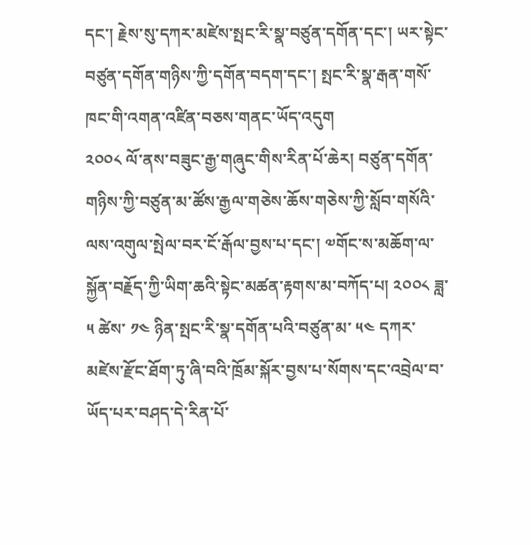དང་། རྗེས་སུ་དཀར་མཛེས་སྤང་རི་སྣ་བཙུན་དགོན་དང་། ཡར་སྟེང་བཙུན་དགོན་གཉིས་ཀྱི་དགོན་བདག་དང་། སྤང་རི་སྣ་རྒན་གསོ་ཁང་གི་འགན་འཛིན་བཅས་གནང་ཡོད་འདུག
༢༠༠༨ ལོ་ནས་བཟུང་རྒྱ་གཞུང་གིས་རིན་པོ་ཆེར། བཙུན་དགོན་གཉིས་ཀྱི་བཙུན་མ་ཚོས་རྒྱལ་གཅེས་ཆོས་གཅེས་ཀྱི་སློབ་གསོའི་ལས་འགུལ་སྤེལ་བར་ངོ་རྒོལ་བྱས་པ་དང་། ༧གོང་ས་མཆོག་ལ་སྐྱོན་བརྗོད་ཀྱི་ཡིག་ཆའི་སྟེང་མཚན་རྟགས་མ་བཀོད་པ། ༢༠༠༨ ཟླ་ ༥ ཚེས་ ༡༤ ཉིན་སྤང་རི་སྣ་དགོན་པའི་བཙུན་མ་ ༥༤ དཀར་མཛེས་རྫོང་ཐོག་ཏུ་ཞི་བའི་ཁྲོམ་སྐོར་བྱས་པ་སོགས་དང་འབྲེལ་བ་ཡོད་པར་བཤད་དེ་རིན་པོ་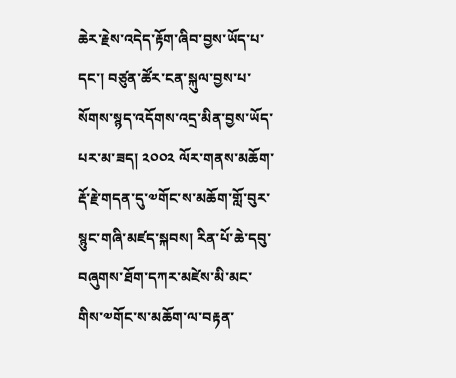ཆེར་རྗེས་འདེད་རྟོག་ཞིབ་བྱས་ཡོད་པ་དང་། བཙུན་ཚོར་ངན་སྐུལ་བྱས་པ་སོགས་སྙད་འདོགས་འདྲ་མིན་བྱས་ཡོད་པར་མ་ཟད། ༢༠༠༢ ལོར་གནས་མཆོག་རྡོ་རྗེ་གདན་དུ་༧གོང་ས་མཆོག་གློ་བུར་སྙུང་གཞི་མཛད་སྐབས། རིན་པོ་ཆེ་དབུ་བཞུགས་ཐོག་དཀར་མཛེས་མི་མང་གིས་༧གོང་ས་མཆོག་ལ་བརྟན་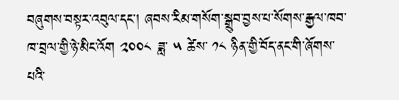བཞུགས་བསྟར་འབུལ་དང་། ཞབས་རིམ་གསོག་སྒྲུབ་བྱས་པ་སོགས་རྒྱལ་ཁབ་ཁ་བྲལ་གྱི་ཉེ་མིང་འོག ༢༠༠༨ ཟླ་ ༥ ཚེས་ ༡༨ ཉིན་གྱི་བོད་ནང་གི་ཞོགས་པའི་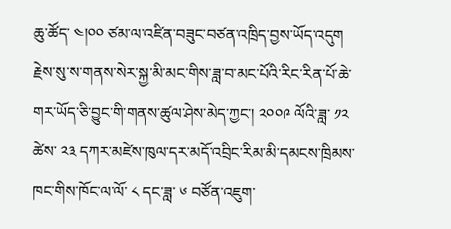ཆུ་ཚོད་ ༤།༠༠ ཙམ་ལ་འཛིན་བཟུང་བཙན་འཁྲིད་བྱས་ཡོད་འདུག
རྗེས་སུ་ས་གནས་སེར་སྐྱ་མི་མང་གིས་ཟླ་བ་མང་པོའི་རིང་རིན་པོ་ཆེ་གར་ཡོད་ཅི་བྱུང་གི་གནས་ཚུལ་ཤེས་མེད་ཀྱང་། ༢༠༠༩ ལོའི་ཟླ་ ༡༢ ཚེས་ ༢༣ དཀར་མཛེས་ཁུལ་དར་མདོ་འབྲིང་རིམ་མི་དམངས་ཁྲིམས་ཁང་གིས་ཁོང་ལ་ལོ་ ༨ དང་ཟླ་ ༦ བཙོན་འཇུག་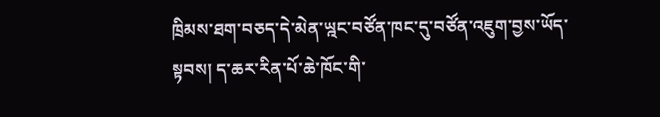ཁྲིམས་ཐག་བཅད་དེ་མེན་ཡྰང་བཙོན་ཁང་དུ་བཙོན་འཇུག་བྱས་ཡོད་སྟབས། ད་ཆར་རིན་པོ་ཆེ་ཁོང་གི་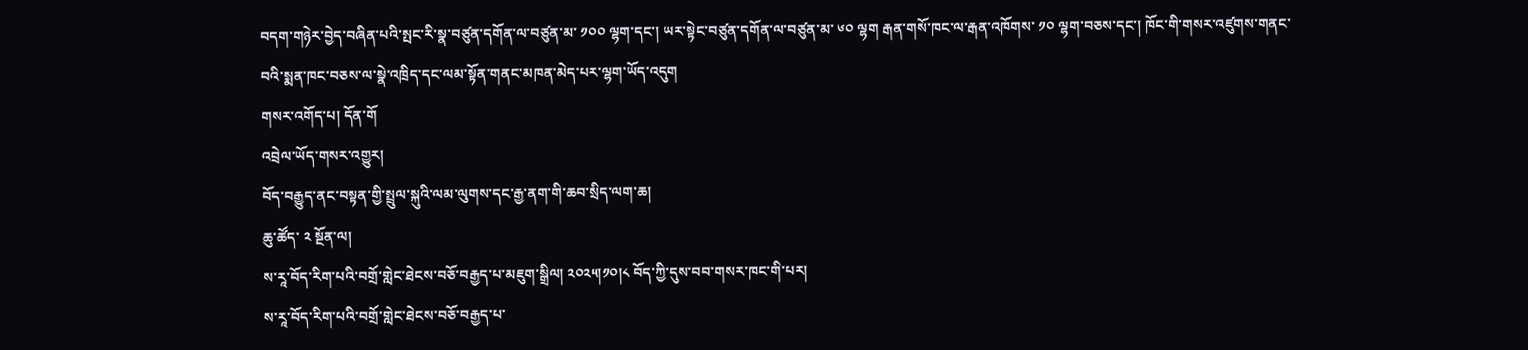བདག་གཉེར་བྱེད་བཞིན་པའི་སྤང་རི་སྣ་བཙུན་དགོན་ལ་བཙུན་མ་ ༡༠༠ ལྷག་དང་། ཡར་སྟེང་བཙུན་དགོན་ལ་བཙུན་མ་ ༦༠ ལྷག རྒན་གསོ་ཁང་ལ་རྒན་འཁོགས་ ༡༠ ལྷག་བཅས་དང་། ཁོང་གི་གསར་འཛུགས་གནང་བའི་སྨན་ཁང་བཅས་ལ་སྣེ་འཁྲིད་དང་ལམ་སྟོན་གནང་མཁན་མེད་པར་ལྷག་ཡོད་འདུག
གསར་འགོད་པ། དོན་གོ
འབྲེལ་ཡོད་གསར་འགྱུར།
བོད་བརྒྱུད་ནང་བསྟན་གྱི་སྤྲུལ་སྐུའི་ལམ་ལུགས་དང་རྒྱ་ནག་གི་ཆབ་སྲིད་ལག་ཆ།
ཆུ་ཚོད་ ༢ སྔོན་ལ།
ས་རཱ་བོད་རིག་པའི་བགྲོ་གླེང་ཐེངས་བཅོ་བརྒྱད་པ་མཇུག་སྒྲིལ། ༢༠༢༥།༡༠།༨ བོད་ཀྱི་དུས་བབ་གསར་ཁང་གི་པར།
ས་རཱ་བོད་རིག་པའི་བགྲོ་གླེང་ཐེངས་བཅོ་བརྒྱད་པ་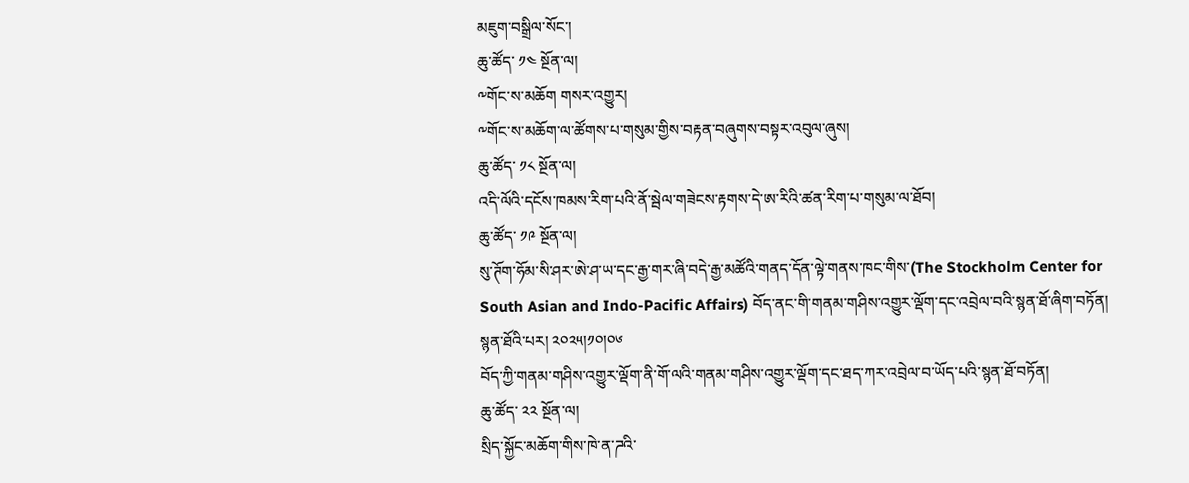མཇུག་བསྒྲིལ་སོང་།
ཆུ་ཚོད་ ༡༤ སྔོན་ལ།
༸གོང་ས་མཆོག གསར་འགྱུར།
༸གོང་ས་མཆོག་ལ་ཚོགས་པ་གསུམ་གྱིས་བརྟན་བཞུགས་བསྟར་འབུལ་ཞུས།
ཆུ་ཚོད་ ༡༨ སྔོན་ལ།
འདི་ལོའི་དངོས་ཁམས་རིག་པའི་ནོ་སྦེལ་གཟེངས་རྟགས་དེ་ཨ་རིའི་ཚན་རིག་པ་གསུམ་ལ་ཐོབ།
ཆུ་ཚོད་ ༡༩ སྔོན་ལ།
སུ་ཊོག་ཧོམ་སི་ཤར་ཨེ་ཤ་ཡ་དང་རྒྱ་གར་ཞི་བདེ་རྒྱ་མཚོའི་གནད་དོན་ལྟེ་གནས་ཁང་གིས་(The Stockholm Center for South Asian and Indo-Pacific Affairs) བོད་ནང་གི་གནམ་གཤིས་འགྱུར་ལྡོག་དང་འབྲེལ་བའི་སྙན་ཐོ་ཞིག་བཏོན། སྙན་ཐོའི་པར། ༢༠༢༥།༡༠།༠༦
བོད་ཀྱི་གནམ་གཤིས་འགྱུར་ལྡོག་ནི་གོ་ལའི་གནམ་གཤིས་འགྱུར་ལྡོག་དང་ཐད་ཀར་འབྲེལ་བ་ཡོད་པའི་སྙན་ཐོ་བཏོན།
ཆུ་ཚོད་ ༢༢ སྔོན་ལ།
སྲིད་སྐྱོང་མཆོག་གིས་ཁེ་ན་ཌའི་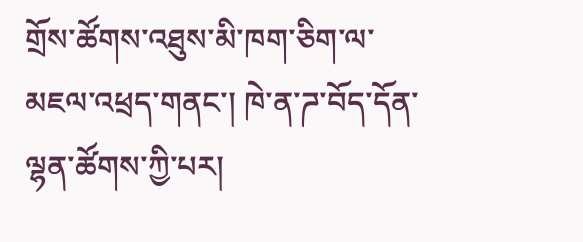གྲོས་ཚོགས་འཐུས་མི་ཁག་ཅིག་ལ་མཇལ་འཕྲད་གནང་། ཁེ་ན་ཌ་བོད་དོན་ལྷན་ཚོགས་ཀྱི་པར།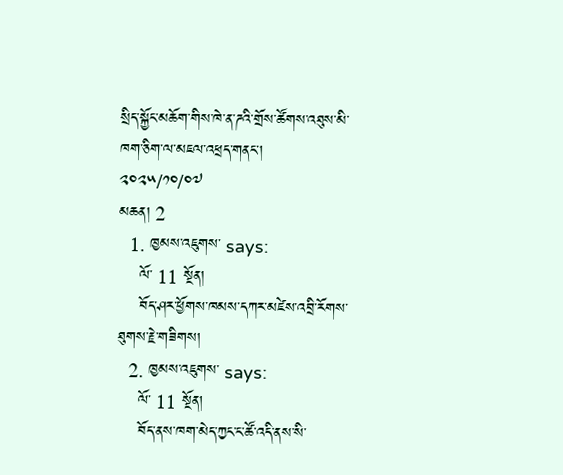སྲིད་སྐྱོང་མཆོག་གིས་ཁེ་ན་ཌའི་གྲོས་ཚོགས་འཐུས་མི་ཁག་ཅིག་ལ་མཇལ་འཕྲད་གནང་།
༢༠༢༥/༡༠/༠༧
མཆན། 2
  1. ཁྱམས་འཇུགས་ says:
    ལོ་ 11 སྔོན།
    བོད་ཤར་ཕྱོགས་ཁམས་དཀར་མཛེས་འབྲི་རོགས་ཐུགས་རྗེ་གཟིགས།
  2. ཁྱམས་འཇུགས་ says:
    ལོ་ 11 སྔོན།
    བོད་ནས་ཁག་མེད་ཀྱང་ང་ཚོ་འདི་ནས་སི་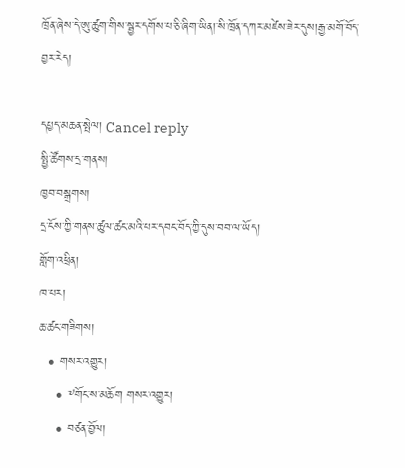ཁྲོན་ཞེས་དེ་ཨུ་ཚུག་གིས་སྦྱར་དགོས་པ་ཅི་ཞིག་ཡིན།་སི་ཁྲོན་དཀར་མཛེས་ཟེར་དུས།རྒྱ་མགོ་བོད་བྱར་རེད།

དཔྱད་མཆན་སྤེལ། Cancel reply
སྤྱི་ཚོགས་དྲ་གནས།
ཁྱབ་བསྒྲགས།
དྲ་ངོས་ཀྱི་གནས་ཚུལ་ཚང་མའི་པར་དབང་བོད་ཀྱི་དུས་བབ་ལ་ཡོད།
གློག་འཕྲིན།
ཁ་པར།
ཆ་ཚང་གཟིགས།
  • གསར་འགྱུར།
    • ༸གོང་ས་མཆོག གསར་འགྱུར།
    • བཙན་བྱོལ།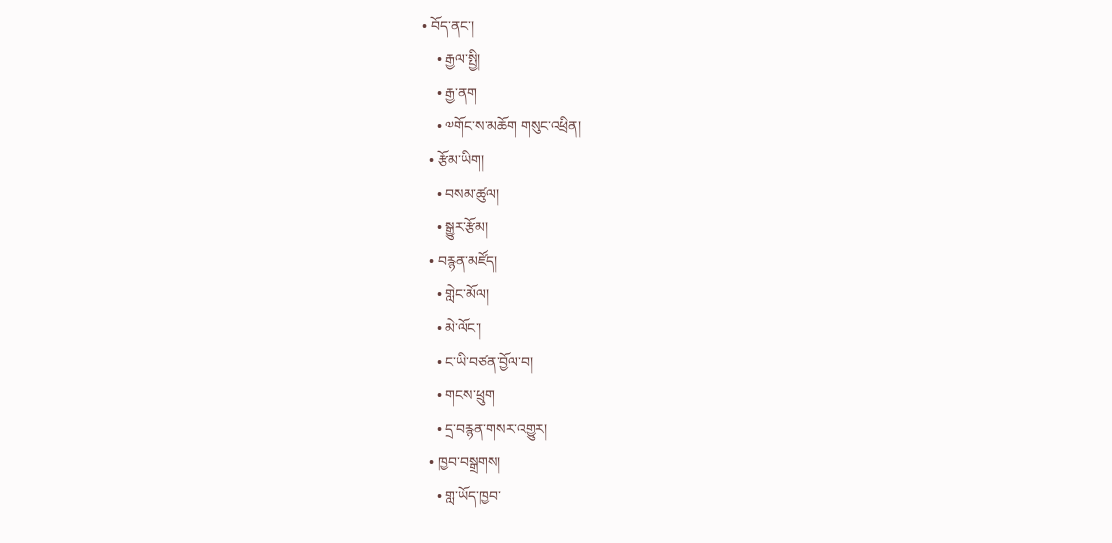• བོད་ནང་།
    • རྒྱལ་སྤྱི།
    • རྒྱ་ནག
    • ༧གོང་ས་མཆོག གསུང་འཕྲིན།
  • རྩོམ་ཡིག།
    • བསམ་ཚུལ།
    • སྒྱུར་རྩོམ།
  • བརྙན་མཛོད།
    • གླེང་མོལ།
    • མེ་ལོང་།
    • ང་ཡི་བཙན་བྱོལ་བ།
    • གངས་ཕྲུག
    • དྲ་བརྙན་གསར་འགྱུར།
  • ཁྱབ་བསྒྲགས།
    • གླ་ཡོད་ཁྱབ་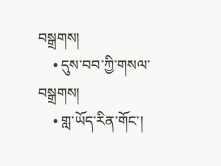བསྒྲགས།
    • དུས་བབ་ཀྱི་གསལ་བསྒྲགས།
    • གླ་ཡོད་རིན་གོང་།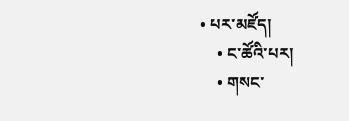• པར་མཛོད།
    • ང་ཚོའི་པར།
    • གསང་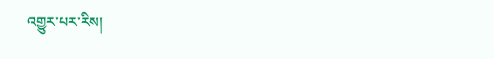འགྱུར་པར་རིས།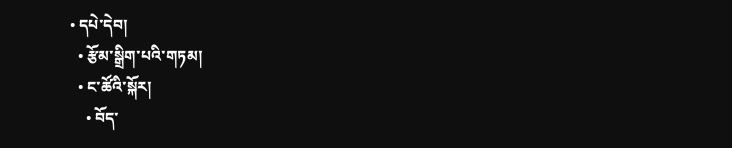• དཔེ་དེབ།
  • རྩོམ་སྒྲིག་པའི་གཏམ།
  • ང་ཚོའི་སྐོར།
    • བོད་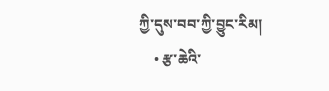ཀྱི་དུས་བབ་ཀྱི་བྱུང་རིམ།
    • རྩ་ཆེའི་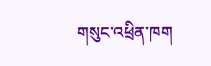གསུང་འཕྲིན་ཁག